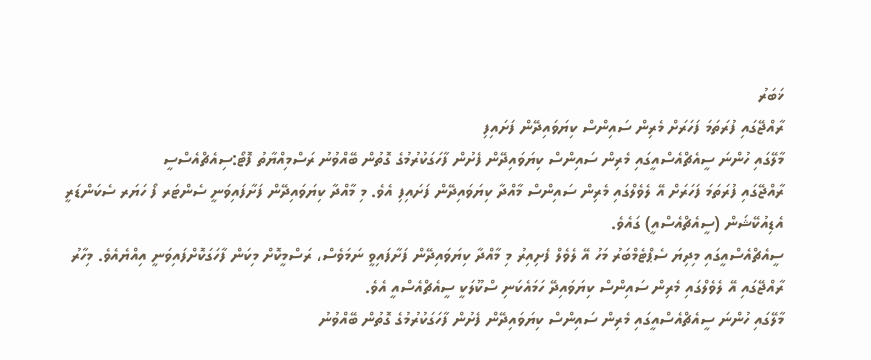ޚަބަރު
ރާއްޖޭގައި ފުރަތަމަ ފަހަރަށް މެރިން ސައިންސް ކިޔަވައިދޭން ފަށައިފި
މާލޭގައި ހުންނަ ސީއެޗްއެސްއީގައި މެރިން ސައިންސް ކިޔަވައިދޭން ފެށުން ފާހަގަކުރުމުގެ ގޮތުން ބޭއްވުނު ރަސްމިއްޔާތު ފޮޓޯ:ސިއެޗްއެސްސީ
ރާއްޖޭގައި ފުރަތަމަ ފަހަރަށް އޭ ލެވެލްގައި މެރިން ސައިންސް މާއްދާ ކިޔަވައިދޭން ފަށައިފި އެވެ. މި މާއްދާ ކިޔަވައިދޭން ފަށާފައިވަނީ ސެންޓަރ ފޯ ހަޔަރ ސެކަންޑަރީ އެޑިއުކޭޝަން (ސީއެޗްއެސްއީ) ގައެވެ.
ސީއެޗްއެސްއީގައި މިދިޔަ ސެޕްޓެމްބަރު މަހު އޭ ލެވެލް ފެށިއިރު މި މާއްދާ ކިޔަވައިދޭން ފަށާފައިވީ ނަމަވެސް، ރަސްމީކޮށް މިކަން ފާހަގަކޮށްފައިވަނީ އިއްޔެއެވެ. މިހާރު ރާއްޖޭގައި އޭ ލެވެލްގައި މެރިން ސައިންސް ކިޔަވައިދޭ ހަމައެކަނި ސްކޫލަކީ ސީއެޗްއެސްއީ އެވެ.
މާލޭގައި ހުންނަ ސީއެޗްއެސްއީގައި މެރިން ސައިންސް ކިޔަވައިދޭން ފެށުން ފާހަގަކުރުމުގެ ގޮތުން ބޭއްވުނު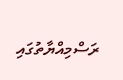ރަސްމިއްޔާތުގައި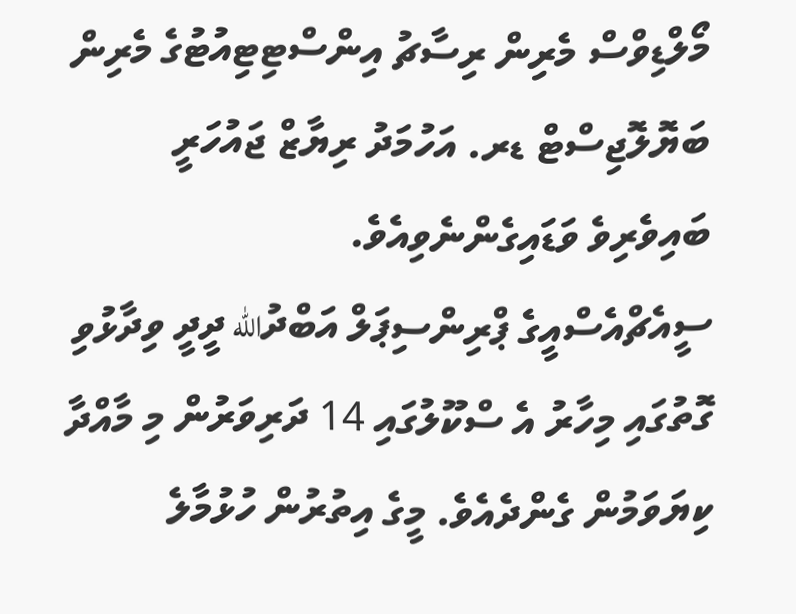މޯލްޑިވްސް މެރިން ރިސާޗު އިންސްޓިޓިއުޓުގެ މެރިން ބަޔޮލޮޖިސްޓް ޑރ. އަހުމަދު ރިޔާޒް ޖައުހަރީ ބައިވެރިވެ ވަޑައިގެންނެވިއެވެ.
ސީއެޗްއެސްއީގެ ޕްރިންސިޕަލް އަބްދުالله ދީދީ ވިދާޅުވި ގޮތުގައި މިހާރު އެ ސްކޫލުގައި 14 ދަރިވަރުން މި މާއްދާ ކިޔަވަމުން ގެންދެއެވެ. މީގެ އިތުރުން ހުޅުމާލެ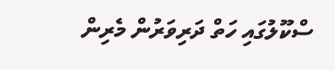ސްކޫލުގައި ހަތް ދަރިވަރުން މެރިން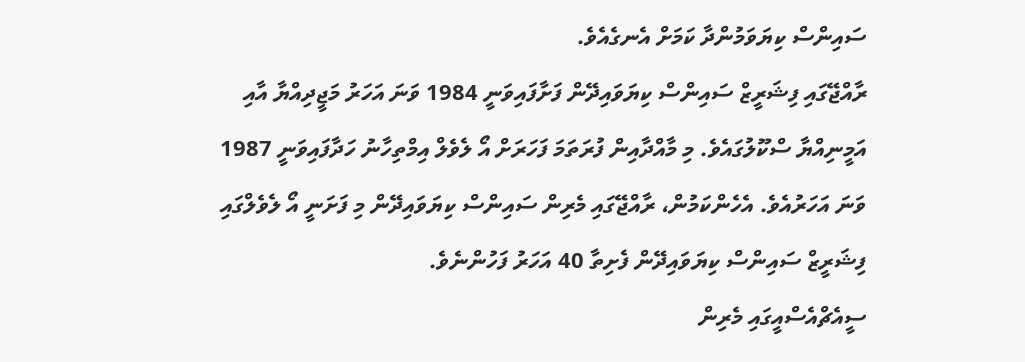ސައިންސް ކިޔަވަމުންދާ ކަމަށް އެނގެއެވެ.
ރާއްޖޭގައި ފިޝަރީޒް ސައިންސް ކިޔަވައިދޭން ފަށާފައިވަނީ 1984 ވަނަ އަހަރު މަޖީދިއްޔާ އާއި އަމީނިއްޔާ ސްކޫލުގައެވެ. މި މާއްދާއިން ފުރަތަމަ ފަހަރަށް އޯ ލެވެލް އިމްތިހާނު ހަދާފައިވަނީ 1987 ވަނަ އަހަރުއެވެ. އެހެންކަމުން، ރާއްޖޭގައި މެރިން ސައިންސް ކިޔަވައިދޭން މި ފަށަނީ އޯ ލެވެލްގައި ފިޝަރީޒް ސައިންސް ކިޔަވައިދޭން ފެށިތާ 40 އަހަރު ފަހުންނެވެ.
ސީއެޗްއެސްއީގައި މެރިން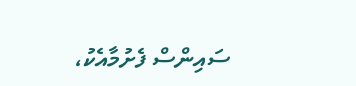ސައިންސް ފެށުމާއެކު،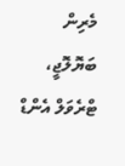މެރިން ބަޔޮލޮޖީ، ޓްރެވަލް އެންޑް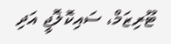ޓޫރިޒަމް، ސައިކޮލޮޖީ އަދި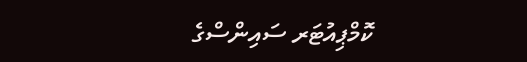ކޮމްޕިއުޓަރ ސައިންސްގެ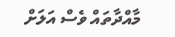މާއްދާތައް ވެސް އަލަށް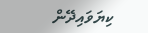ކިޔަވައިދޭން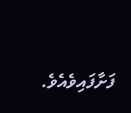ފަށާފައިވެއެވެ.